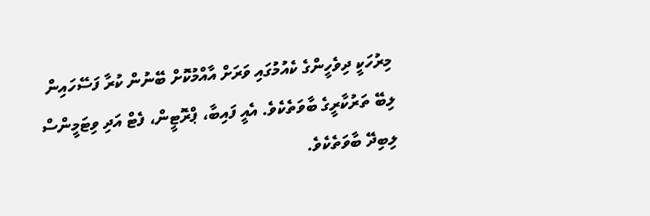މިރުހަކީ ދިވެހީންގެ ކެއުމުގައި ވަރަށް އާއްމުކޮށް ބޭނުން ކުރާ ފަސޭހައިން ލިބޭ ތަރުކާރީގެ ބާވަތެކެވެ. އެއީ ފައިބާ، ޕްރޮޓީން، ފެޓް އަދި ވިޓަމީންސް ލިބިދޭ ބާވަތެކެވެ.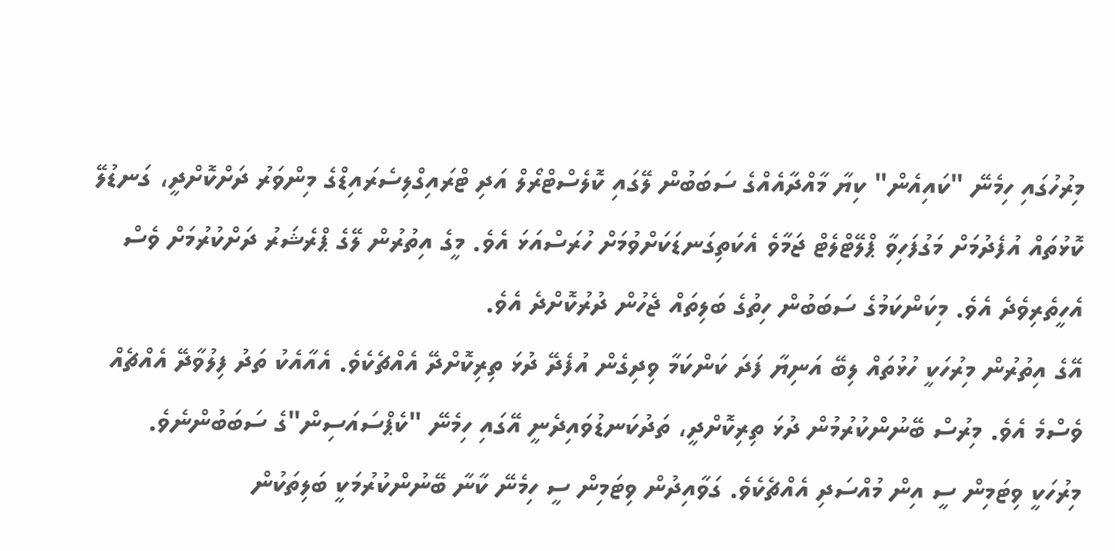މިރުހުގައި ހިމެނޭ "ކައިއެން" ކިޔާ މާއްދާއެއްގެ ސަބަބުން ލޭގައި ކޮލެސްޓްރޯލް އަދި ޓްރައިގްލިސެރައިޑްގެ މިންވަރު ދަށްކޮށްދީ، ގަނޑުލޭ ކޮޅުތައް އުފެދުމަށް މަގުފަހިވާ ޕްލޭޓްލެޓް ޖަމާވެ އެކަތިގަނޑަކަށްވުމަށް ހުރަސްއަޅަ އެވެ. މީގެ އިތުރުން ލޭގެ ޕްރެޝަރު ދަށްކުރުމަށް ވެސް އެހީތެރިވެދެ އެވެ. މިކަންކަމުގެ ސަބަބުން ހިތުގެ ބަލިތައް ޖެހުން ދުރުކޮށްދެ އެވެ.
އޭގެ އިތުރުން މިރުހަކީ ހުޅުތައް ލިބޭ އަނިޔާ ފަދަ ކަންކަމާ ވިދިގެން އުފެދޭ ދުޅަ ތިރިކޮށްދޭ އެއްޗެކެވެ. އެއާއެކު ތަދު ފިލުވާދޭ އެއްޗެއް ވެސްމެ އެވެ. މިރުސް ބޭނުންކުރުމުން ދުޅަ ތިރިކޮށްދީ، ތަދުކަނޑުވައިދެނީ އޭގައި ހިމެނޭ "ކެޕްސައަސިން"ގެ ސަބަބުންނެވެ.
މިރުހަކީ ވިޓަމިން ސީ އިން މުއްސަދި އެއްޗެކެވެ. ގަވާއިދުން ވިޓަމިން ސީ ހިމެނޭ ކާނާ ބޭނުންކުރުމަކީ ބަލިތަކުން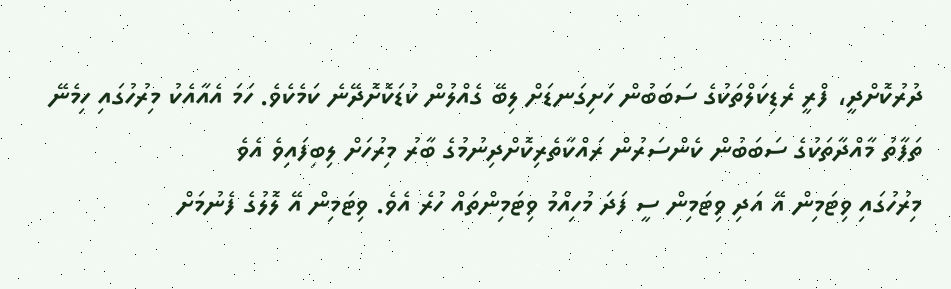ދުރުކޮށްދީ، ފްރީ ރެޑިކަލްތަކުގެ ސަބަބުން ހަށިގަނޑަށް ލިބޭ ގެއްލުން ކުޑަކޮށޮދޭނެ ކަމެކެވެ. ހަމަ އެއާއެކު މިރުހުގައި ހިމެނޭ ތަފާތު މާއްދާތަކުގެ ސަބަބުން ކެންސަރުން ރައްކާތެރިކޮށްދިނުމުގެ ބާރު މިރުހަށް ލިބިފައިވެ އެވެ
މިރުހުގައި ވިޓަމިން އޭ އަދި ވިޓަމިން ސީ ފަދަ މުހިއްމު ވިޓަމިންތައް ހުރެ އެވެ. ވިޓަމިން އޭ ލޮލުގެ ފެނުމަށް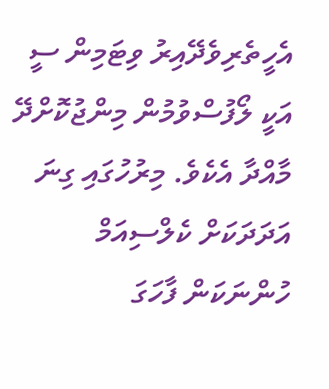އެހީތެރިވެދޭއިރު ވިޓަމިން ސީ އަކީ ލޯފުސްވުމުން މިންޖުކޮށްދޭ މާއްދާ އެކެވެ. މިރުހުގައި ގިނަ އަދަދަކަށް ކެލްސިއަމް ހުންނަކަން ފާހަގަ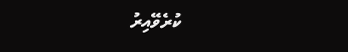ކުރެވޭއިރު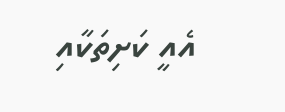އެއީ ކަށިތަކާއި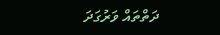ދަތްތައް ވަރުގަދަ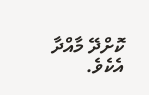ކޮށްދޭ މާއްދާ އެކެވެ.